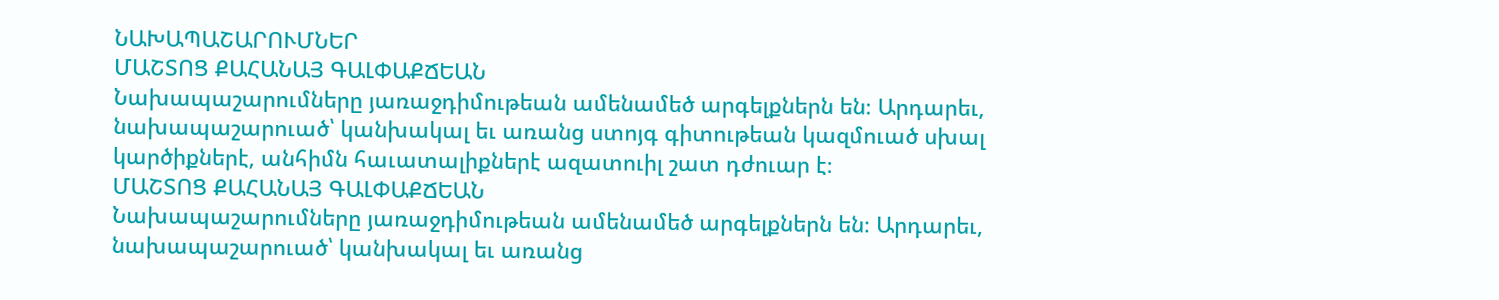ՆԱԽԱՊԱՇԱՐՈՒՄՆԵՐ
ՄԱՇՏՈՑ ՔԱՀԱՆԱՅ ԳԱԼՓԱՔՃԵԱՆ
Նախապաշարումները յառաջդիմութեան ամենամեծ արգելքներն են։ Արդարեւ, նախապաշարուած՝ կանխակալ եւ առանց ստոյգ գիտութեան կազմուած սխալ կարծիքներէ, անհիմն հաւատալիքներէ ազատուիլ շատ դժուար է։
ՄԱՇՏՈՑ ՔԱՀԱՆԱՅ ԳԱԼՓԱՔՃԵԱՆ
Նախապաշարումները յառաջդիմութեան ամենամեծ արգելքներն են։ Արդարեւ, նախապաշարուած՝ կանխակալ եւ առանց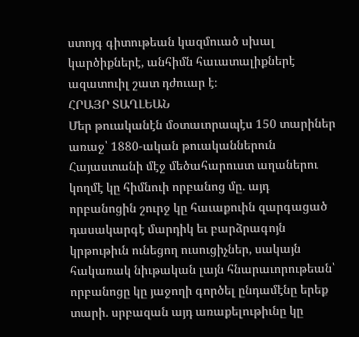ստոյգ գիտութեան կազմուած սխալ կարծիքներէ, անհիմն հաւատալիքներէ ազատուիլ շատ դժուար է։
ՀՐԱՅՐ ՏԱՂԼԵԱՆ
Մեր թուականէն մօտաւորապէս 150 տարիներ առաջ՝ 1880-ական թուականներուն Հայաստանի մէջ մեծահարուստ աղաներու կողմէ կը հիմնուի որբանոց մը. այդ որբանոցին շուրջ կը հաւաքուին զարգացած դասակարգէ մարդիկ եւ բարձրագոյն կրթութիւն ունեցող ուսուցիչներ, սակայն հակառակ նիւթական լայն հնարաւորութեան՝ որբանոցը կը յաջողի գործել ընդամէնը երեք տարի. սրբազան այդ առաքելութիւնը կը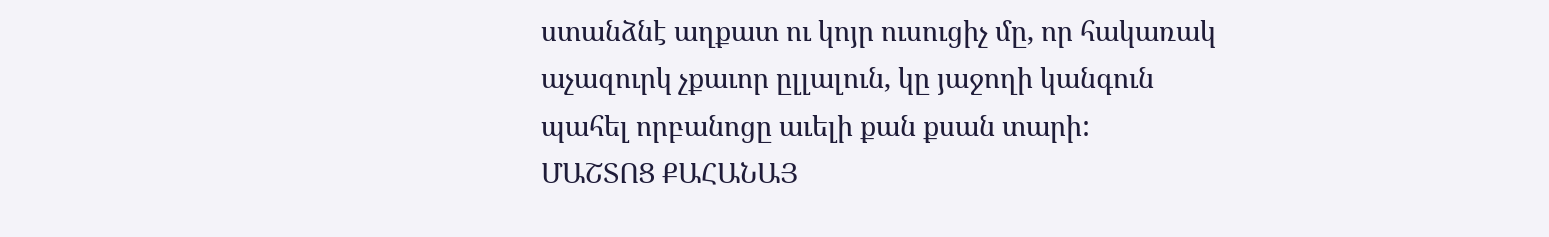ստանձնէ աղքատ ու կոյր ուսուցիչ մը, որ հակառակ աչազուրկ չքաւոր ըլլալուն, կը յաջողի կանգուն պահել որբանոցը աւելի քան քսան տարի:
ՄԱՇՏՈՑ ՔԱՀԱՆԱՅ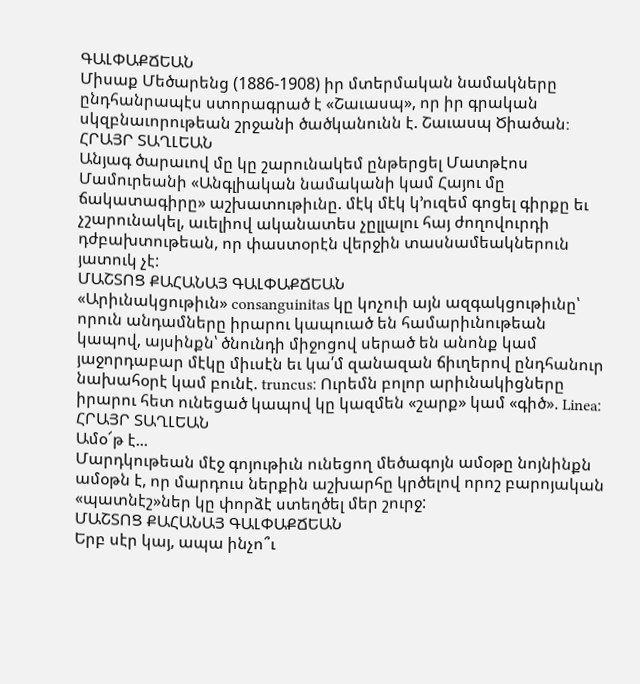ԳԱԼՓԱՔՃԵԱՆ
Միսաք Մեծարենց (1886-1908) իր մտերմական նամակները ընդհանրապէս ստորագրած է «Շաւասպ», որ իր գրական սկզբնաւորութեան շրջանի ծածկանունն է. Շաւասպ Ծիածան։
ՀՐԱՅՐ ՏԱՂԼԵԱՆ
Անյագ ծարաւով մը կը շարունակեմ ընթերցել Մատթէոս Մամուրեանի «Անգլիական նամականի կամ Հայու մը ճակատագիրը» աշխատութիւնը. մէկ մէկ կ՚ուզեմ գոցել գիրքը եւ չշարունակել, աւելիով ականատես չըլլալու հայ ժողովուրդի դժբախտութեան, որ փաստօրէն վերջին տասնամեակներուն յատուկ չէ:
ՄԱՇՏՈՑ ՔԱՀԱՆԱՅ ԳԱԼՓԱՔՃԵԱՆ
«Արիւնակցութիւն» consanguinitas կը կոչուի այն ազգակցութիւնը՝ որուն անդամները իրարու կապուած են համարիւնութեան կապով, այսինքն՝ ծնունդի միջոցով սերած են անոնք կամ յաջորդաբար մէկը միւսէն եւ կա՛մ զանազան ճիւղերով ընդհանուր նախահօրէ կամ բունէ. truncus։ Ուրեմն բոլոր արիւնակիցները իրարու հետ ունեցած կապով կը կազմեն «շարք» կամ «գիծ». Linea։
ՀՐԱՅՐ ՏԱՂԼԵԱՆ
Ամօ՜թ է...
Մարդկութեան մէջ գոյութիւն ունեցող մեծագոյն ամօթը նոյնինքն ամօթն է, որ մարդուս ներքին աշխարհը կրծելով որոշ բարոյական «պատնէշ»ներ կը փորձէ ստեղծել մեր շուրջ:
ՄԱՇՏՈՑ ՔԱՀԱՆԱՅ ԳԱԼՓԱՔՃԵԱՆ
Երբ սէր կայ, ապա ինչո՞ւ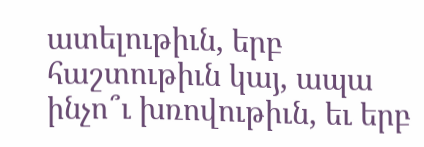ատելութիւն, երբ հաշտութիւն կայ, ապա ինչո՞ւ խռովութիւն, եւ երբ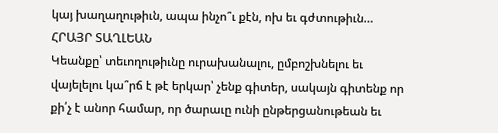կայ խաղաղութիւն, ապա ինչո՞ւ քէն, ոխ եւ գժտութիւն…
ՀՐԱՅՐ ՏԱՂԼԵԱՆ
Կեանքը՝ տեւողութիւնը ուրախանալու, ըմբոշխնելու եւ վայելելու կա՞րճ է թէ երկար՝ չենք գիտեր, սակայն գիտենք որ քի՛չ է անոր համար, որ ծարաւը ունի ընթերցանութեան եւ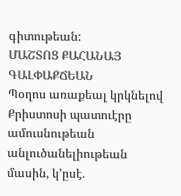գիտութեան:
ՄԱՇՏՈՑ ՔԱՀԱՆԱՅ ԳԱԼՓԱՔՃԵԱՆ
Պօղոս առաքեալ կրկնելով Քրիստոսի պատուէրը ամուսնութեան անլուծանելիութեան մասին, կ՚ըսէ.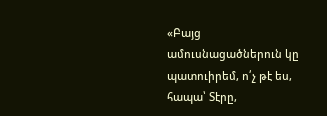«Բայց ամուսնացածներուն կը պատուիրեմ, ո՛չ թէ ես, հապա՝ Տէրը,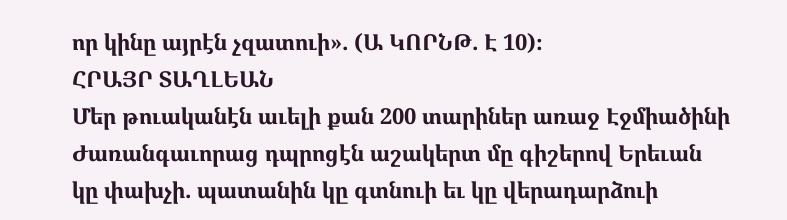որ կինը այրէն չզատուի». (Ա ԿՈՐՆԹ. Է 10)։
ՀՐԱՅՐ ՏԱՂԼԵԱՆ
Մեր թուականէն աւելի քան 200 տարիներ առաջ Էջմիածինի Ժառանգաւորաց դպրոցէն աշակերտ մը գիշերով Երեւան կը փախչի. պատանին կը գտնուի եւ կը վերադարձուի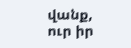վանք, ուր իր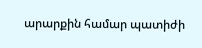արարքին համար պատիժի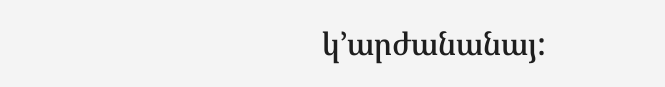կ՚արժանանայ: